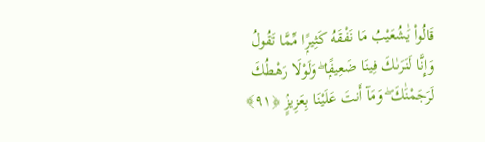قَالُوا۟ يَٰشُعَيْبُ مَا نَفْقَهُ كَثِيرًۭا مِّمَّا تَقُولُ وَإِنَّا لَنَرَىٰكَ فِينَا ضَعِيفًۭا ۖ وَلَوْلَا رَهْطُكَ لَرَجَمْنَٰكَ ۖ وَمَآ أَنتَ عَلَيْنَا بِعَزِيزٍۢ ﴿٩١﴾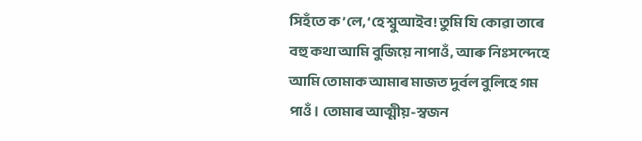সিহঁতে ক’লে, ‘হে শ্বুআইব! তুমি যি কোৱা তাৰে বহু কথা আমি বুজিয়ে নাপাওঁ, আৰু নিঃসন্দেহে আমি তোমাক আমাৰ মাজত দুৰ্বল বুলিহে গম পাওঁ। তোমাৰ আত্মীয়-স্বজন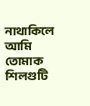নাথাকিলে আমি তোমাক শিলগুটি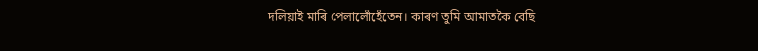দলিয়াই মাৰি পেলালোঁহেঁতেন। কাৰণ তুমি আমাতকৈ বেছি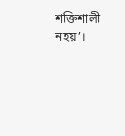শক্তিশালী নহয়’।